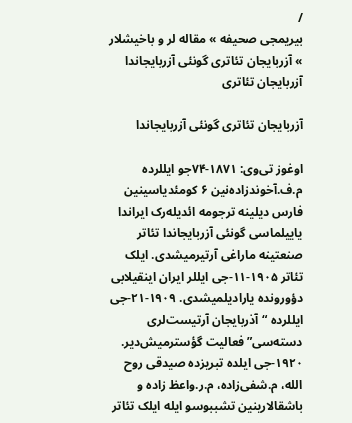/
بیریمجی صحیفه » مقاله لر و باخیشلار » آزربایجان تئاتری گونئی آزربایجاندا
آزربایجان تئاتری

آزربایجان تئاتری گونئی آزربایجاندا

اوغوز تی‌وی: ۱۸۷۱-۷۴جو ایللرده م.ف.آخوندزاده‌نین ۶ کومئدیاسینین فارس دیلینه ترجومه ائدیله‌رک ایراندا یاییلماسی گونئی آزربایجاندا تئاتر صنعتینه ماراغی آرتیرمیشدی. ایلک تئاتر ۱۹۰۵-۱۱-جی ایللر ایران اینقیلابی دؤورونده یارادیلمیشدی. ۱۹۰۹-۲۱-جی ایللرده “آذربایجان آرتیست‌لری دسته‌سی” فعالیت گؤسترمیش‌دیر. ۱۹۲۰-جی ایلده تبریزده صیدقی روح الله، م.شفی‌زاده، م.ر.واعظ زاده و باشقالارینین تشببوسو ایله ایلک تئاتر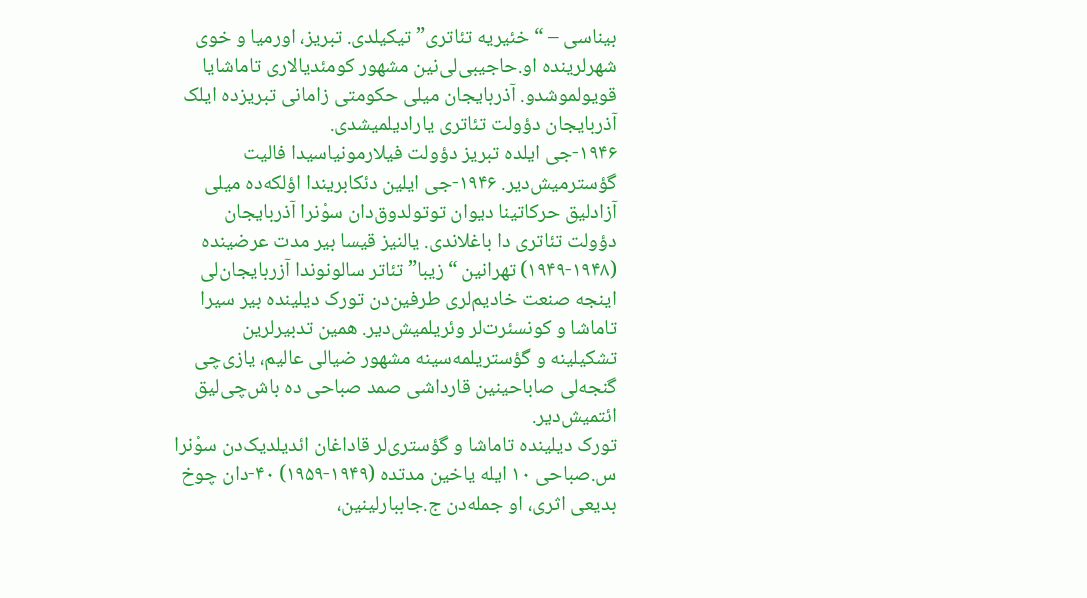بیناسی – “خئیریه تئاتری” تیکیلدی. تبریز، اورمیا و خوی شهرلرینده او.حاجیبی‌لی‌نین مشهور کومئدیالاری تاماشایا قویولموشدو. آذربایجان میلی حکومتی زامانی تبریزده ایلک آذربایجان دؤولت تئاتری یارادیلمیشدی.
۱۹۴۶-جی ایلده تبریز دؤولت فیلارمونیاسیدا فالیت گؤسترمیش‌دیر. ۱۹۴۶-جی ایلین دئکابریندا اؤلکه‌ده میلی آزادلیق حرکاتینا دیوان توتولدوق‌دان سوْنرا آذربایجان دؤولت تئاتری دا باغلاندی. یالنیز قیسا بیر مدت عرضینده (۱۹۴۸-۱۹۴۹) تهرانین “زیبا” تئاتر سالونوندا آزربایجان‌لی اینجه صنعت خادیم‌لری طرفین‌دن تورک دیلینده بیر سیرا تاماشا و کونسئرت‌لر وئریلمیش‌دیر. همین تدبیرلرین تشکیلینه و گؤستریلمه‌سینه مشهور ضیالی عالیم، یازی‌چی گنجه‌لی صاباحینین قارداشی صمد صباحی ده باش‌چی‌لیق ائتمیش‌دیر.
تورک دیلینده تاماشا و گؤستری‌لر قاداغان ائدیلدیک‌دن سوْنرا س.صباحی ۱۰ ایله یاخین مدتده (۱۹۴۹-۱۹۵۹) ۴۰-دان چوخ بدیعی اثری، او جمله‌دن ج.جاببارلینین،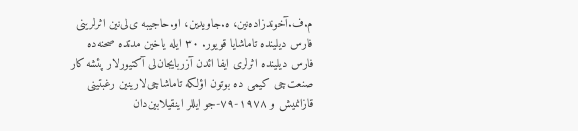م.ف.آخوندزاده‌نین، ه.جاویدین، او.حاجیبه ی‌لی‌نین اثرلرینی فارس دیلینده تاماشایا قویور. ۳۰ ایله یاخین مدتده صحنه‌ده فارس دیلینده اثرلری ایفا ائدن آزربایجان‌لی آکتیورلار پئشه کار صنعت‌چی کیمی ده بوتون اؤلکه تاماشاچی‌لارینین رغبتینی قازانمیش و ۱۹۷۸-۷۹-جو ایللر اینقیلابین‌دان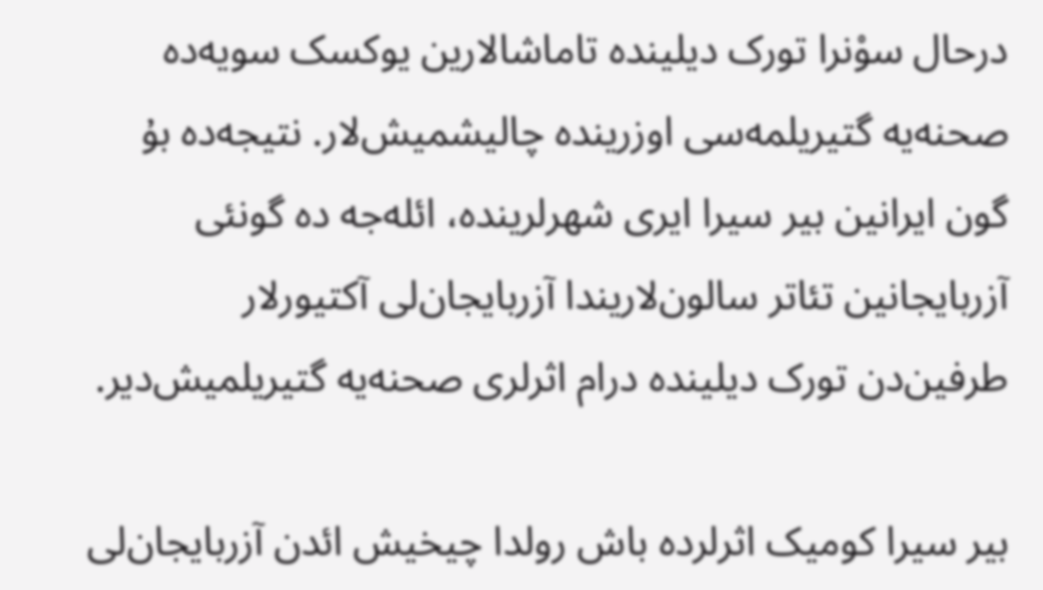درحال سوْنرا تورک دیلینده تاماشالارین یوکسک سویه‌ده صحنه‌یه گتیریلمه‌سی اوزرینده چالیشمیش‌لار. نتیجه‌ده بۇ گون ایرانین بیر سیرا ایری شهرلرینده، ائله‌جه ده گونئی آزربایجانین تئاتر سالون‌لاریندا آزربایجان‌لی آکتیورلار طرفین‌دن تورک دیلینده درام اثرلری صحنه‌یه گتیریلمیش‌دیر.

بیر سیرا کومیک اثرلرده باش رولدا چیخیش ائدن آزربایجان‌لی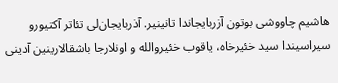هاشیم چاووشی بوتون آزربایجاندا تانینیر. آذربایجان‌لی تئاتر آکتیورو سیراسیندا سید خئیرخاه، یاقوب خئیروالله و اونلارجا باشقالارینین آدینی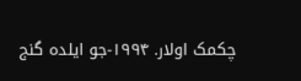چکمک اولار. ۱۹۹۴-جو ایلده گنج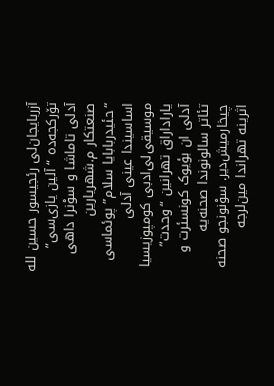آزربایجان‌لی رئجیسور حسین لله تۆرکجه‌‌ده “آلین یازی‌سی” آدلی تاماشا و سوْنرا داهی صنعتکار م.شهریارین “حئیدربابایا سلام” پوئماسی اساسیندا عینی آدلی موسیقی‌لی‌ادبی کومپوزیسیا یاراداراق تهرانین “وحدت” آدلی ان بؤیوک کونسئرت و تئاتر سالونوندا صحنه‌یه چیخارمیش‌دیر. سوْنونجو صحنه اثرینه تهراندا مین‌لرجه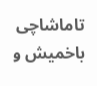تاماشاچی باخمیش و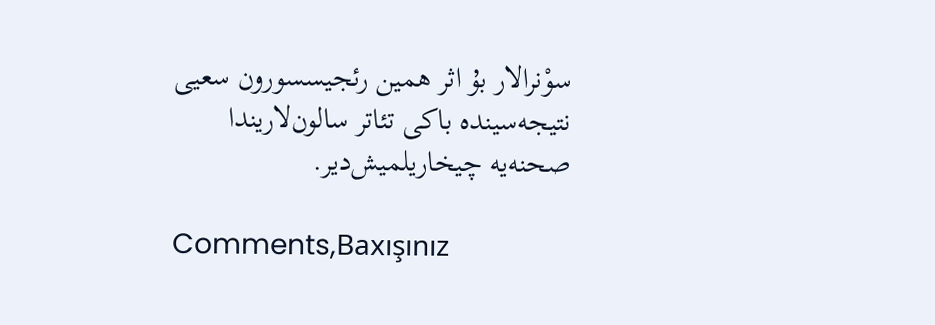سوْنرالار بۇ اثر همین رئجیسسورون سعیی نتیجه‌سینده باکی تئاتر سالون‌لاریندا صحنه‌یه چیخاریلمیش‌دیر.

Comments,Baxışınız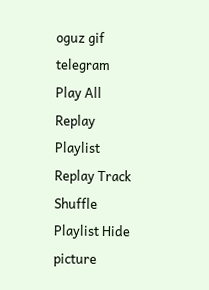oguz gif telegram
Play All Replay Playlist Replay Track Shuffle Playlist Hide picture